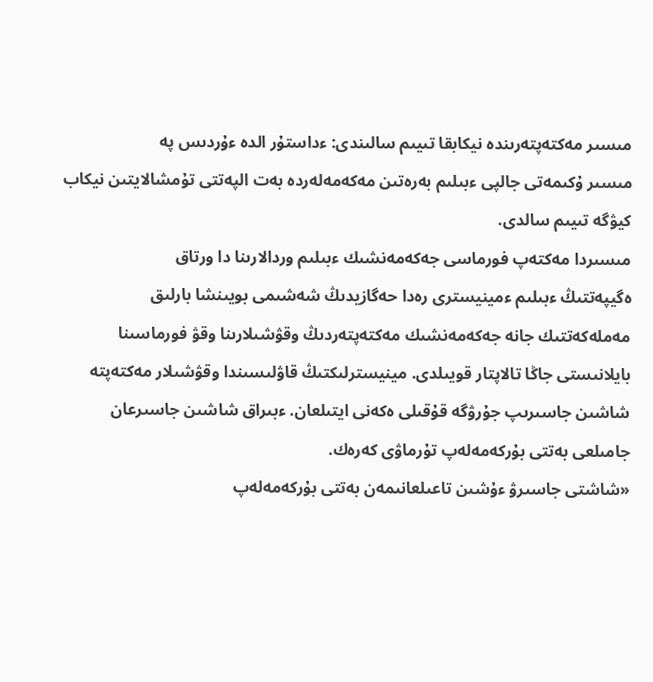مىسىر مەكتەپتەرىندە نيكابقا تىيىم سالىندى: ءداستۇر الدە ءۇردىس پە
مىسىر ۇكىمەتى جالپى ءبىلىم بەرەتىن مەكەمەلەردە بەت الپەتتى تۇمشالايتىن نيكاب كيۋگە تىيىم سالدى.
مىسىردا مەكتەپ فورماسى جەكەمەنشىك ءبىلىم وردالارىنا دا ورتاق
ەگيپەتتىڭ ءبىلىم ءمينيسترى رەدا حەگازيدىڭ شەشىمى بويىنشا بارلىق مەملەكەتتىك جانە جەكەمەنشىك مەكتەپتەردىڭ وقۋشىلارىنا وقۋ فورماسىنا بايلانىستى جاڭا تالاپتار قويىلدى. مينيسترلىكتىڭ قاۋلىسىندا وقۋشىلار مەكتەپتە شاشىن جاسىرىپ جۇرۋگە قۇقىلى ەكەنى ايتىلعان. ءبىراق شاشىن جاسىرعان جامىلعى بەتتى بۇركەمەلەپ تۇرماۋى كەرەك.
«شاشتى جاسىرۋ ءۇشىن تاعىلعانىمەن بەتتى بۇركەمەلەپ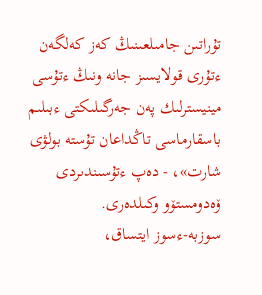تۇراتىن جامىلعىنىڭ كەز كەلگەن ءتۇرى قولايسىز جانە ونىڭ ءتۇسى مينيسترلىك پەن جەرگىلىكتى ءبىلىم باسقارماسى تاڭداعان تۇستە بولۋى شارت»، - دەپ ءتۇسىندىردى ۆەدومستۆو وكىلدەرى.
سوزبە-ءسوز ايتساق،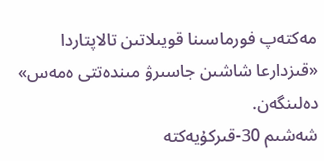مەكتەپ فورماسىنا قويىلاتىن تالاپتاردا «قىزدارعا شاشىن جاسىرۋ مىندەتتى ەمەس» دەلىنگەن.
شەشىم 30-قىركۇيەكتە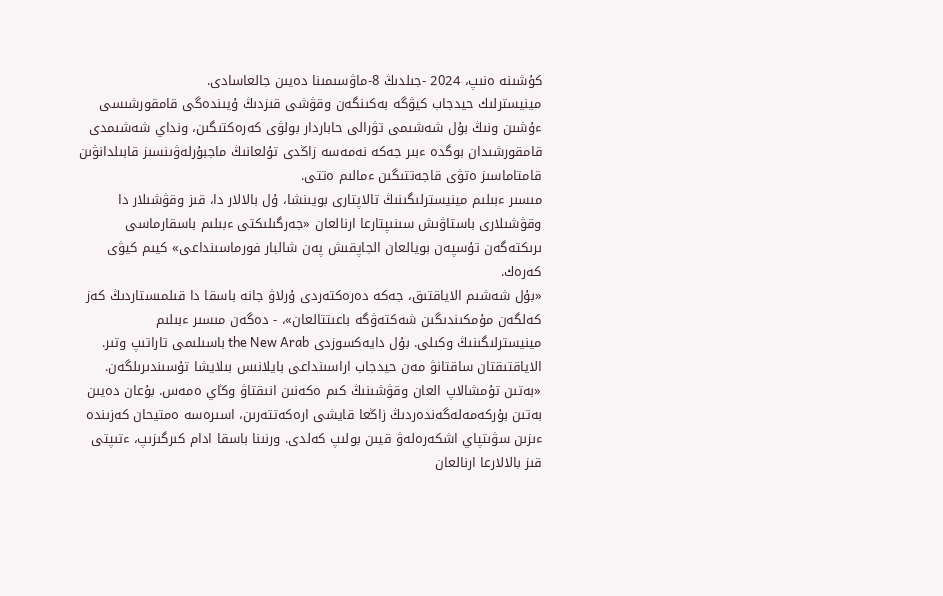كۇشىنە ەنىپ، 2024 -جىلدىڭ 8-ماۋسىمىنا دەيىن جالعاسادى.
مينيسترلىك حيدجاب كيۋگە بەكىنگەن وقۋشى قىزدىڭ ۇيىندەگى قامقورشىسى ءۇشىن ونىڭ بۇل شەشىمى تۋرالى حاباردار بولۋى كەرەكتىگىن، ونداي شەشىمدى قامقورشىدان بوگدە ءبىر جەكە نەمەسە زاڭدى تۇلعانىڭ ماجبۇرلەۋىنسىز قابىلدانۋىن قامتاماسىز ەتۋى قاجەتتىگىن ءمالىم ەتتى.
مىسىر ءبىلىم مينيسترلىگىنىڭ تالاپتارى بويىنشا، ۇل بالالار دا، قىز وقۋشىلار دا وقۋشىلارى باستاۋىش سىنىپتارعا ارنالعان «جەرگىلىكتى ءبىلىم باسقارماسى ىرىكتەگەن تۇسپەن بويالعان الجاپقىش پەن شالبار فورماسىنداعى» كيىم كيۋى كەرەك.
«بۇل شەشىم الاياقتىق، جەكە دەرەكتەردى ۇرلاۋ جانە باسقا دا قىلمىستاردىڭ كەز كەلگەن مۇمكىندىگىن شەكتەۋگە باعىتتالعان»، - دەگەن مىسىر ءبىلىم مينيسترلىگىنىڭ وكىلى. بۇل دايەكسوزدى the New Arab باسىلىمى تاراتىپ وتىر.
الاياقتىقتان ساقتانۋ مەن حيدجاب اراسىنداعى بايلانىس بىلايشا تۇسىندىرىلگەن.
«بەتىن تۇمشالاپ العان وقۋشىنىڭ كىم ەكەنىن انىقتاۋ وڭاي ەمەس. بۇعان دەيىن بەتىن بۇركەمەلەگەندەردىڭ زاڭعا قايشى ارەكەتتەرىن، اسىرەسە ەمتيحان كەزىندە ءىزىن سۋىتپاي اشكەرەلەۋ قيىن بولىپ كەلدى. ورنىنا باسقا ادام كىرگىزىپ، ءتىپتى قىز بالالارعا ارنالعان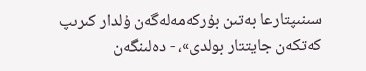سىنىپتارعا بەتىن بۇركەمەلەگەن ۇلدار كىرىپ كەتكەن جايتتار بولدى»، - دەلىنگەن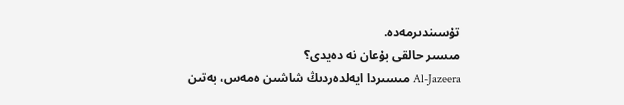تۇسىندىرمەدە.
مىسىر حالقى بۇعان نە دەيدى؟
Al-Jazeera مىسىردا ايەلدەردىڭ شاشىن ەمەس، بەتىن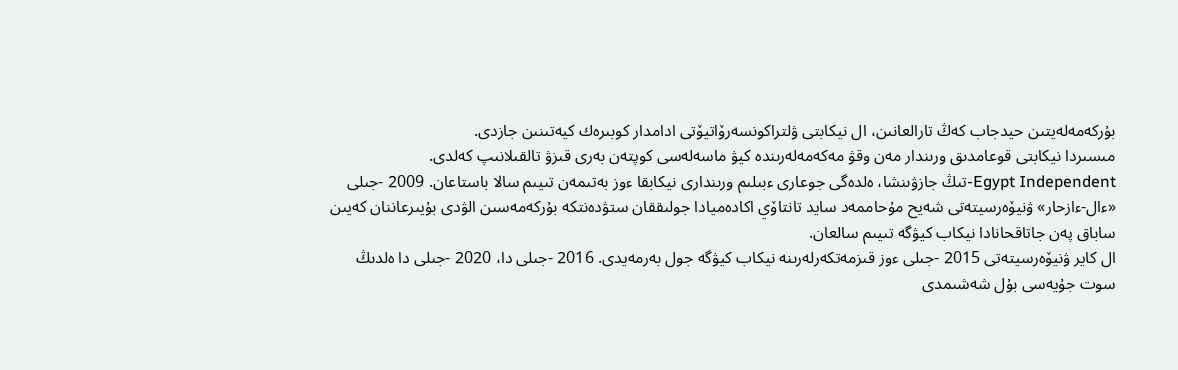بۇركەمەلەيتىن حيدجاب كەڭ تارالعانىن، ال نيكابتى ۋلتراكونسەرۆاتيۆتى ادامدار كوبىرەك كيەتىنىن جازدى.
مىسىردا نيكابتى قوعامدىق ورىندار مەن وقۋ مەكەمەلەرىندە كيۋ ماسەلەسى كوپتەن بەرى قىزۋ تالقىلانىپ كەلدى.
Egypt Independent-تىڭ جازۋىنشا، ەلدەگى جوعارى ءبىلىم ورىندارى نيكابقا ءوز بەتىمەن تىيىم سالا باستاعان. 2009 -جىلى «ءال-ءازحار» ۋنيۆەرسيتەتى شەيح مۇحاممەد سايد تانتاۆي اكادەميادا جولىققان ستۋدەنتكە بۇركەمەسىن الۋدى بۇيىرعاننان كەيىن ساباق پەن جاتاقحانادا نيكاب كيۋگە تىيىم سالعان.
ال كاير ۋنيۆەرسيتەتى 2015 -جىلى ءوز قىزمەتكەرلەرىنە نيكاب كيۋگە جول بەرمەيدى. 2016 -جىلى دا، 2020 -جىلى دا ەلدىڭ سوت جۇيەسى بۇل شەشىمدى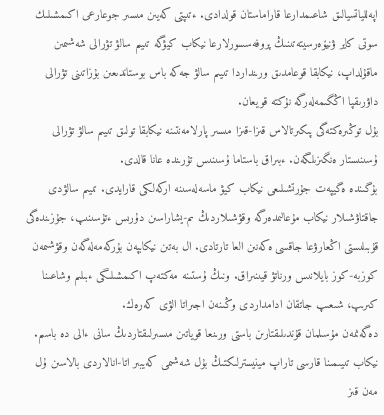اپەللياتسيالىق شاعىمدارعا قاراماستان قولدادى. ءتىپتى كەيىن مىسىر جوعارعى اكىمشىلىك سوتى كاير ۋنيۆەرسيتەتىنىڭ پروفەسسورلارعا نيكاب كيۋگە تىيىم سالۋ تۋرالى شەشىمىن ماقۇلداپ، نيكابقا قوعامدىق ورىنداردا تىيىم سالۋ جەكە باس بوستاندىعىن بۇزاتىنى تۋرالى داۋرىقپا اڭگىمەلەرگە نۇكتە قويعان.
بۇل توڭىرەكتەگى پىكىرتالاس قىزا-قىزا مىسىر پارلامەنتىنە نيكابقا تولىق تىيىم سالۋ تۋرالى ۇسىنىستار ەنگىزىلگەن. ءبىراق باستاما ۇسىنىس تۇرىندە عانا قالدى.
بۇگىندە ەگيپەت جۇرتشىلىعى نيكاب كيۋ ماسەلەسىنە اركەلكى قارايدى. تىيىم سالۋدى جاقتاۋشىلار نيكاب مۇعالىمدەرگە وقۋشىلاردىڭ ىم-يشاراسىن دۇرىس ءتۇسىنىپ، جۇزىندەگى قۇبىلىستى اڭعارۋعا جاقسى ەكەنىن العا تارتادى. ال بەتىن نيكابپەن بۇركەمەلەگەن وقۋشىمەن كوزبە-كوز بايلانىس ورناتۋ قيىنىراق. ونىڭ ۇستىنە مەكتەپ اكىمشىلىگى ءبىلىم وشاعىنا كىرىپ، شىعىپ جاتقان ادامداردى وڭىنەن اجىراتا الۋى كەرەك.
دەگەنمەن مۇسىلمان قۇندىلىقتارىن باستى ورىنعا قوياتىن مىسىرلىقتاردىڭ سانى ءالى دە باسىم. نيكاب تىيىمىنا قارسى تاراپ مينيسترلىكتىڭ بۇل شەشىمى كەيبىر اتا-انالاردى بالاسىن ۇل مەن قىز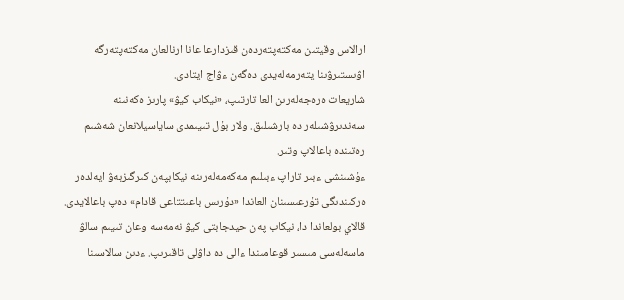ارالاس وقيتىن مەكتەپتەردەن قىزدارعا عانا ارنالعان مەكتەپتەرگە اۋىستىرۋىنا يتەرمەلەيدى دەگەن ءۋاج ايتادى.
شاريعات ەرەجەلەرىن العا تارتىپ، «نيكاب كيۋ» پارىز ەكەنىنە سەندىرۋشىلەر دە بارشىلىق. ولار بۇل تىيىمدى ساياسيلانعان شەشىم رەتىندە باعالاپ وتىر.
ءۇشىنشى ءبىر تاراپ ءبىلىم مەكەمەلەرىنە نيكابپەن كىرگىزبەۋ ايەلدەر ەركىندىگى تۇرعىسىنان العاندا «دۇرىس باعىتتاعى قادام» دەپ باعالايدى.
قالاي بولعاندا دا، نيكاب پەن حيدجابتى كيۋ نەمەسە وعان تىيىم سالۋ ماسەلەسى مىسىر قوعامىندا ءالى دە داۋلى تاقىرىپ. ءدىن سالاسىنا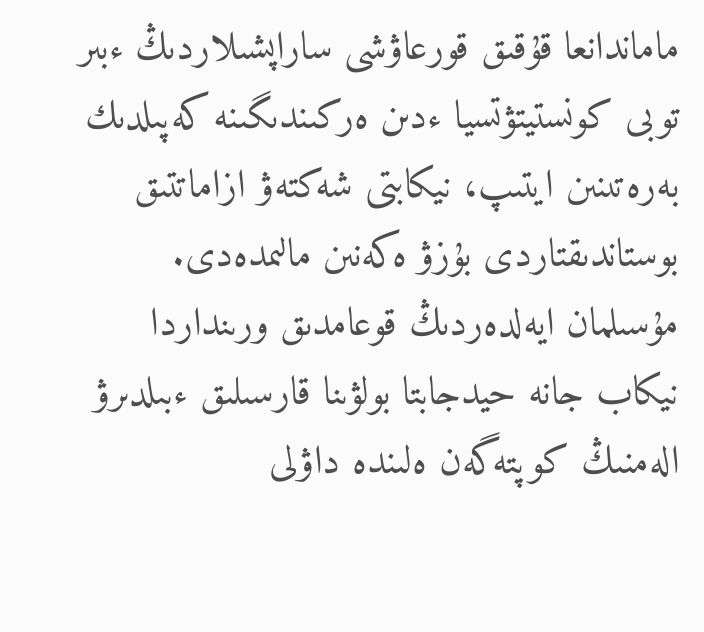ماماندانعا قۇقىق قورعاۋشى ساراپشىلاردىڭ ءبىر توبى كونستيتۋتسيا ءدىن ەركىندىگىنە كەپىلدىك بەرەتىنىن ايتىپ، نيكابتى شەكتەۋ ازاماتتىق بوستاندىقتاردى بۇزۋ ەكەنىن مالىمدەدى.
مۇسىلمان ايەلدەردىڭ قوعامدىق ورىنداردا نيكاب جانە حيدجابتا بولۋىنا قارسىلىق ءبىلدىرۋ الەمنىڭ كوپتەگەن ەلىندە داۋلى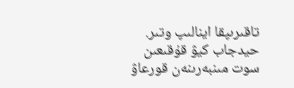تاقىرىپقا اينالىپ وتىر. حيدجاب كيۋ قۇقىعىن سوت مىنبەرىنەن قورعاۋ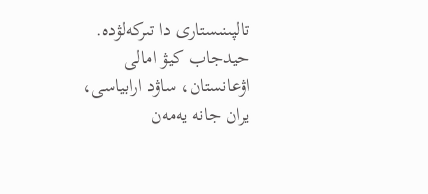تالپىنىستارى دا تىركەلۋدە. حيدجاب كيۋ امالى اۋعانستان، ساۋد ارابياسى، يران جانە يەمەن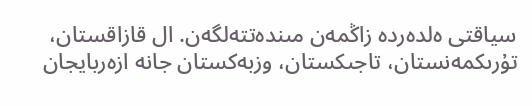سياقتى ەلدەردە زاڭمەن مىندەتتەلگەن. ال قازاقستان، تۇرىكمەنستان، تاجىكستان، وزبەكستان جانە ازەربايجان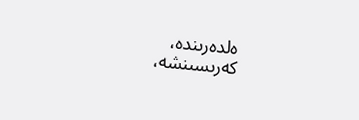ەلدەرىندە، كەرىسىنشە،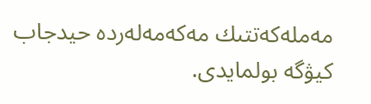مەملەكەتتىك مەكەمەلەردە حيدجاب كيۋگە بولمايدى.